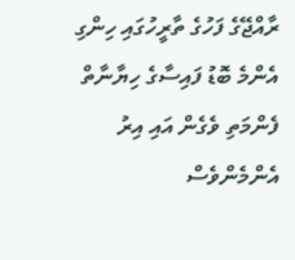ރާއްޖޭގެ ފަހުގެ ތާރީހުގައި ހިންގި އެންމެ ބޮޑު ފައިސާގެ ހިޔާނާތް ފެންމަތި ވެގެން އައި އިރު އެންމެންވެސް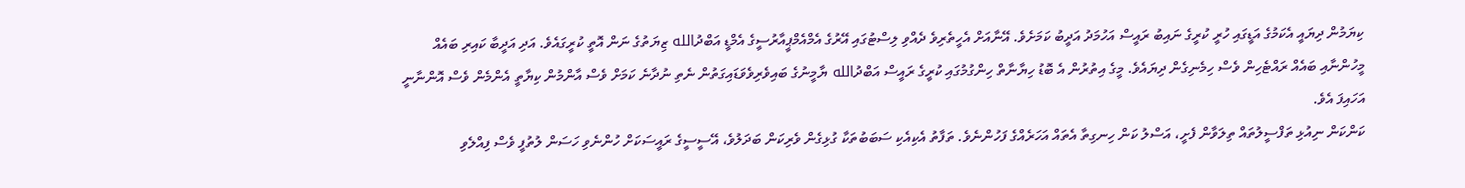ކިޔަމުން ދިޔައީ އެކަމުގެ އަޑީގައި ހުރީ ކުރީގެ ނައިބު ރައީސް އަހުމަދު އަދީބު ކަމަށެވެ. އޭނާއަށް އެހީތެރިވެ ދެއްވި ލިސްޓުގައި އޭރުގެ އެމްއެމްޕީއާރުސީގެ އެމްޑީ އަބްދުالله ޒިޔަތުގެ ނަން އޮތީ ކުރީގައެވެ. އަދި އަދީބާ ކައިރި ބައެއް މީހުންނާއި ބައެއް ރައްޓެހިން ވެސް ހިމެނިގެން ދިޔައެވެ. މީގެ އިތުރުން އެ ބޮޑު ހިޔާނާތް ހިންގުމުގައި ކުރީގެ ރައީސް އަބްދުالله ޔާމީނުގެ ބައިވެރިވެވަޑައިގަތުން ނެތި ނުދާނެ ކަމަށް ވެސް އާންމުން ކިޔާތީ އެންމެން ވެސް އޮންނާނީ އަހައިފަ އެވެ.
ކަންކަން ނިއުޅި ތަފްސީލުތައް ތިލަވާން ފެށީ، އަސްލު ކަން ހިނގިތާ އެތައް އަހަރެއްގެ ފަހުންނެވެ. ތަފާތު އެކިއެކި ސަބަބުތަކާ ގުޅިގެން ވެރިކަން ބަދަލުވެ، އޭސީސީގެ ރައީސަކަށް ހުންނެވި ހަސަން ލުތުފީ ވެސް ފިއްލެވި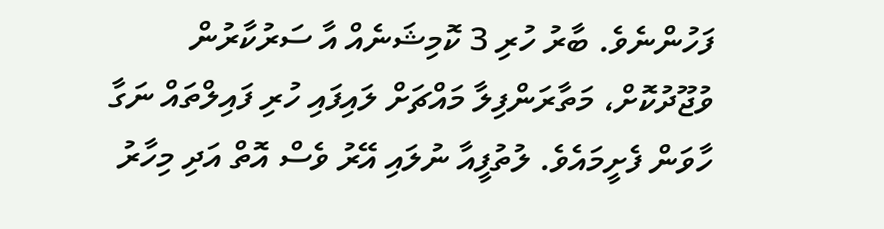ފަހުންނެވެ. ބާރު ހުރި 3 ކޮމިޝަނެއް އާ ސަރުކާރުން ވުޖޫދުކޮށް، މަތާރަންފިލާ މައްޗަށް ލައިފައި ހުރި ފައިލްތައް ނަގާ ހާވަން ފެށީމައެވެ. ލުތުފީއާ ނުލައި އޭރު ވެސް އޮތް އަދި މިހާރު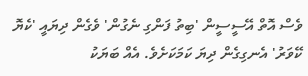ވެސް އޮތް އޭސީސީން 'ބިތު ފަންގި ނެގުން' ވެގެން ދިޔައީ 'ކެޔޮ ކޭވަރު' އެނގިގެން ދިޔަ ކަމަކަށެވެ. އެއް ބަޔަކު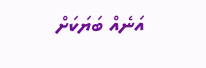އަނެއް ބަޔަކަށް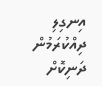އިނގިލި ދިއްކުރަމުން ދަނިކޮށް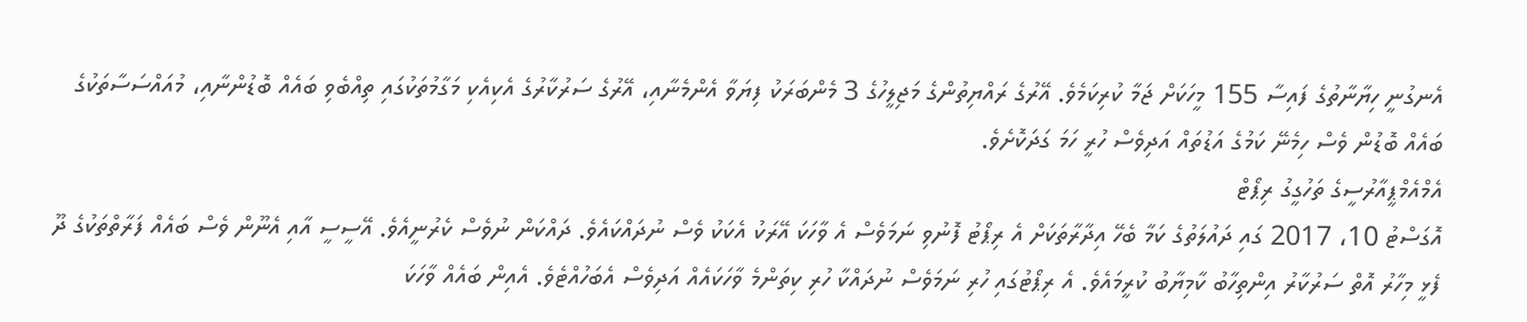އެނގުނީ ހިޔާނާތުގެ ފައިސާ 155 މީހަކަށް ޖަމާ ކުރިކަމެވެ. އޭރުގެ ރައްޔިތުންގެ މަޖިލީހުގެ 3 މެންބަރަކު ފިޔަވާ އެންމެނާއި، އޭރުގެ ސަރުކާރުގެ އެކިއެކި މަގާމުތަކުގައި ތިއްބެވި ބައެއް ބޮޑުންނާއި، މުއައްސަސާތަކުގެ ބައެއް ބޮޑުން ވެސް ހިމެނޭ ކަމުގެ އަޑުތައް އަދިވެސް ހުރީ ހަމަ ގަދަކޮށެވެ.
އެމްއެމްޕީއާރުސީގެ ތަހުގީގު ރިޕޯޓް
އޮގަސްޓު 10، 2017 ގައި ދައުލަތުގެ ކަމާ ބެހޭ އިދާރާތަކަށް އެ ރިޕޯޓު ފޮނުވި ނަމަވެސް އެ ވާހަކަ އޭރަކު އެކަކު ވެސް ނުދައްކައެވެ. ދައްކަން ނުވެސް ކެރުނީއެވެ. އޭސީސީ އާއި އެނޫން ވެސް ބައެއް ފަރާތްތަކުގެ ދޫ ފެޅީ މިހާރު އޮތް ސަރުކާރު އިންތިހާބު ކާމިޔާބު ކުރީމައެވެ. އެ ރިޕޯޓުގައި ހުރި ނަމަވެސް ނުދައްކާ ހުރި ކިތަންމެ ވާހަކައެއް އަދިވެސް އެބަހުއްޓެވެ. އެއިން ބައެއް ވާހަކަ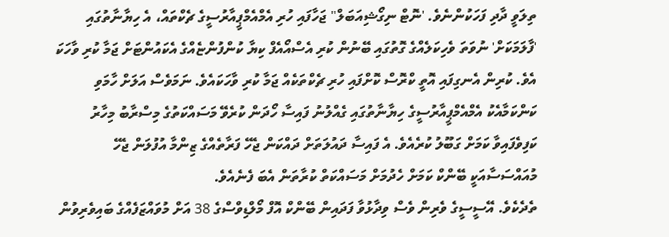ތިލަވީ ދާދި ފަހަކުންނެވެ. 'ނޮޓް ނިގޯޝިއަބަލް" ޖަހާފައި ހުރި އެމްއެމްޕީއާރުސީގެ ޗެކްތައް، އެ ހިޔާނާތުގައި 'ފާލަމަކަށް' ނުވަތަ ވެހިކަލެއްގެ ގޮތުގައި ބޭނުން ކުރި އެސްއޯއެފް ކިޔާ ކުންފުންޏެއްގެ އެކައުންޓަށް ޖަމާ ކުރި ވާހަކަ އެވެ. ކުރިން އެނގިފައި އޮތީ ކްރޮސް ކޮށްފައި ހުރި ޗެކްތަކެއް ޖަމާ ކުރި ވާހަކައެވެ. ނަމަވެސް އަލަށް ހާމަވި ކަންކަމާއެކު އެމްއެމްޕީއާރުސީގެ ހިޔާނާތުގައި ގެއްލުނު ފައިސާ ހޯދަން ކުރެވޭ މަސައްކަތުގެ މިސްރާބު މިހާރު ކަފިވެފައިވާ ކަމަށް ގަބޫލު ކުރެއެވެ. އެ ފައިސާ ދައުލަތަށް ދައްކަން ޖެހޭ ފަރާތެއްގެ ޒިންމާ އުފުލަން ޖެހޭ މުއައްސަސާއަކީ ބޭންކް ކަމަށް ހެދުމަށް މަސައްކަތް ކުރާތަން އެބަ ފެނެއެވެ.
ތެދެކެވެ. އޭސީސީގެ ވެރިން ވެސް ވިދާޅުވާ ފަދައިން ބޭންކް އޮފް މޯލްޑިވްސްގެ 38 އަށް މުވައްޒަފެއްގެ ބައިވެރިވުން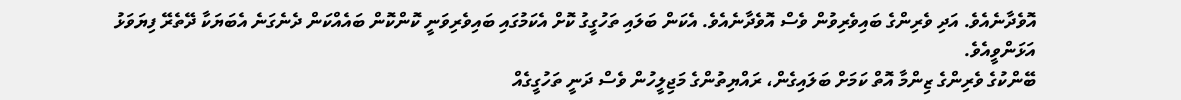އޮވެދާނެއެވެ. އަދި ވެރިންގެ ބައިވެރިވުން ވެސް އޮވެދާނެއެވެ. އެކަން ބަލައި ތަހުގީގު ކޮށް އެކަމުގައި ބައިވެރިވަނީ ކޮންކޮން ބައެއްކަން ދެނެގަނެ އެބަޔަކާ ދޭތެރޭ ފިޔަވަޅު އަޅަންވީއެވެ.
ބޭންކުގެ ވެރިންގެ ޒިންމާ އޮތް ކަމަށް ބަލައިގެން، ރައްޔިތުންގެ މަޖިލީހުން ވެސް ދަނީ ތަހުގީގެއް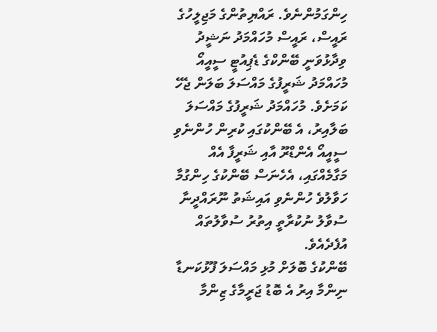ހިންގަމުންނެވެ. ރައްޔިތުންގެ މަޖިލީހުގެ ރައީސް، ރައީސް މުހައްމަދު ނަޝީދު ވިދާޅުވަނީ ބޭންކްގެ ޑެޕިއުޓީ ސީއީއޯ މުހައްމަދު ޝަރީފުގެ މައްސަލަ ބަލަން ޖެހޭ ކަމަށެވެ. މުހައްމަދު ޝަރީފުގެ މައްސަލަ ބަލާއިރު، އެ ބޭންކުގައި ކުރިން ހުންނެވި ސީއީއޯ އެންޑްރޫ އާއި ޝަރީފާ އެއް މަގާމެއްގައި، އެހެނަސް ބޭންކުގެ ހިންގުމާ ހަވާލުވެ ހުންނެވި އައިޝަތު ނޫރައްދީނާ ސުވާލު ނުކުރާތީ އިތުރު ސުވާލުތައް އުފެދެއެވެ.
ބޭންކުގެ ބޮލަށް މުޅި މައްސަލަ ފޫޅުކަނޑާ ނިންމާ އިރު އެ ބޮޑު ޖަރީމާގެ ޒިންމާ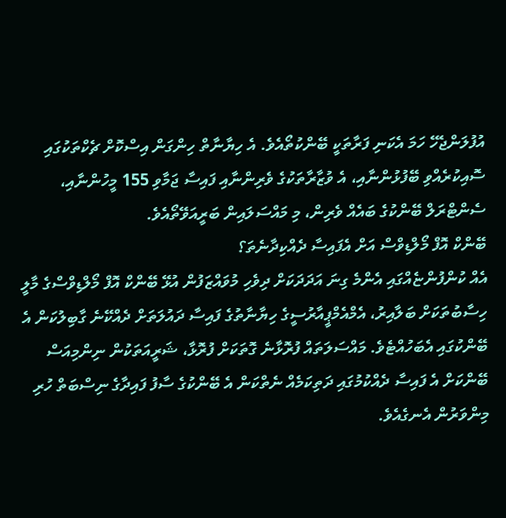އުފުލަންޖެހޭ ހަމަ އެކަނި ފަރާތަކީ ބޭންކުތޯއެވެ. އެ ހިޔާނާތް ހިންގަން އިސްކޮށް ޗެކްތަކުގައި ސޮއިކުރެއްވި ބޭފުޅުންނާއި، އެ ވުޒާރާތަކުގެ ވެރިންނާއި ފައިސާ ޖަމާވި 155 މީހުންނާއި، ސެންޓްރަލް ބޭންކުގެ ބައެއް ވެރިން، މި މައްސަލައިން ބަރީއަވޭތޯއެވެ.
ބޭންކް އޮފް މޯލްޑިވްސް އަށް އެފައިސާ ދެއްކިދާނެތަ؟
އެއް ކުންފުންޏެއްގައި އެންމެ ގިނަ އަދަދަކަށް ދިވެހި މުވައްޒަފުން އުޅޭ ބޭންކް އޮފް މޯލްޑިވްސްގެ މާލީ ހިސާބުތަކަށް ބަލާއިރު، އެމްއެމްޕީއާރުސީގެ ހިޔާނާތުގެ ފައިސާ ދައުލަތަށް ދެއްކޭނެ ގާބިލުކަން އެ ބޭންކުގައި އެބަހުއްޓެވެ. މައްސަލަތައް ފުރޮޅާނެ ގޮތަކަށް ފުރޮޅާ، ޝަރީއަތަކުން ނިންމިއަސް ބޭންކަށް އެ ފައިސާ ދެއްކުމުގައި ދަތިކަމެއް ނެތްކަން އެ ބޭންކުގެ ސާފު ފައިދާގެ ނިސްބަތް ހުރި މިންވަރުން އެނގެއެވެ.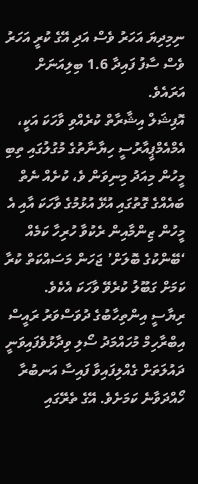ނިމިދިޔަ އަހަރު ވެސް އަދި އޭގެ ކުރީ އަހަރު ވެސް ސާފު ފައިދާ 1.6 ބިލިއަނަށް އަރައެވެ.
އޮފިޝަލް އިޝާރާތް ކުރެއްވި ވާހަކަ އަކީ، އެމްއެމްޕީއާރުސީ ހިޔާނާތުގެ މުގުލުގައި ތިބި މީހުން މިއަދު މިނިވަން ވެ، ކުށެއް ނެތް ބައެއްގެ ގޮތުގައި އުޅޭ އުޅުމުގެ ވާހަކަ އާއި އެ މީހުން ޒިންމާއިން ރެކުވާ ހުރިހާ ކަމެއް ‘ބޭންކުގެ ބޮލަށް’ ޖަހަން މަސައްކަތް ކުރާ ކަމަށް ގަބޫލު ކުރެވޭ ވާހަކަ އެކެވެ.
ރިޔާސީ އިންތިހާބުގެ ދުވަސްވަރު ރައީސް އިބްރާހިމް މުހައްމަދު ސޯލި ވިދާޅުވެފައިވަނީ ދައުލަތަށް ގެއްލިފައިވާ ފައިސާ އަނބުރާ ހޯއްދަވާނެ ކަމަށެވެ. އޭގެ ތެރޭގައި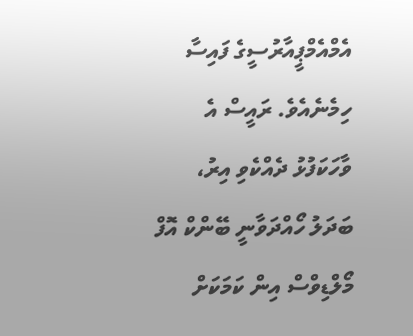އެމްއެމްޕީއާރުސީގެ ފައިސާ ހިމެނެއެވެ. ރައީސް އެ ވާހަކަފުޅު ދެއްކެވި އިރު، ބަދަލު ހޯއްދަވާނީ ބޭންކް އޮފް މޯލްޑިވްސް އިން ކަމަކަށް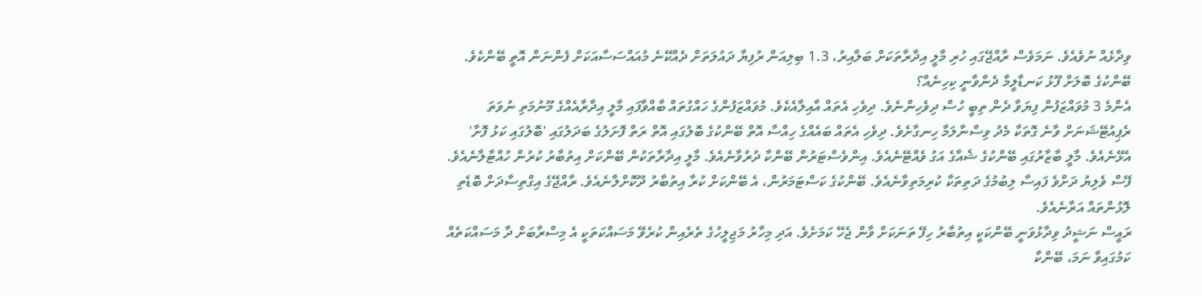ވިދާޅެއް ނުވެއެވެ. ނަމަވެސް ރާއްޖޭގައި ހުރި މާލީ އިދާރާތަކަށް ބަލާއިރު، 1.3 ބިލިއަން ރުފިޔާ ދައުލަތަށް ދެއްކޭނެ މުއައްސަސާއަކަށް ފެންނަން އޮތީ ބޭންކެވެ.
ބޭންކުގެ ބޮލަށް ފޫޅު ކަނޑާލީމާ ދެންވާނީ ކިހިނެއް؟
އެންމެ 3 މުވައްޒަފުން ފިޔަވާ ދެން ތިބީ ހުސް ދިވެހިންނެވެ. ދިވެހި އެތައް އާއިލާއެކެވެ. މުވައްޒަފުންގެ ހައްގުތައް ބާއްވާފައި މާލީ އިދާރާއެއްގެ މޫނުމަތި ނުވަތަ ރެޕިއުޓޭޝަނަށް ވާނެ ގޮތަކާ މެދު ވިސްނާލަމާ ހިނގާށެވެ. ދިވެހި އެތައް ބައެއްގެ ހިއްސާ އޮތް ބޭންކުގެ ބޮލުގައި އޮތް ރަތް ފޮށަލުގެ ބަދަލުގައި 'ބޮލުގައި ކަޅު ފޮށާ' އެޅޭނެއެވެ. މާލީ ބާޒާރުގައި ބޭންކުގެ ޝެއާގެ އަގު ވެއްޓޭނެއެވެ. އިންވެސްޓަރުން ބޭންކާ ދުރުވާނެއެވެ. މާލީ އިދާރާތަކުން ބޭންކަށް އިތުބާރު ކުރުން ހުއްޓާލާނެއެވެ. ފޭސް ވެލިޔު ދަށްވެ ފައިސާ ލިބުމުގެ ދަތިތަކާ ކުރިމަތިވާނެއެވެ. ބޭންކުގެ ކަސްޓަމަރުން، އެ ބޭންކަށް ކުރާ އިތުބާރު ދޫކޮށްލާނެއެވެ. ރާއްޖޭގެ އިގްތިސާދަށް ބޮޑެތި ލޮޅުންތައް އަރާނެއެވެ.
ރައީސް ނަޝީދު ވިދާޅުވަނީ ބޭންކަކީ އިތުބާރު ހިފޭ ތަނަކަށް ވާން ޖެހޭ ކަމަށެވެ. އަދި މިހާރު މަޖިލީހުގެ ތެރެއިން ކުރެވޭ މަސައްކަތަކީ އެ މިސްރާބަށް ދާ މަސައްކަތެއް ކަމުގައިވާ ނަމަ، ބޭންކާ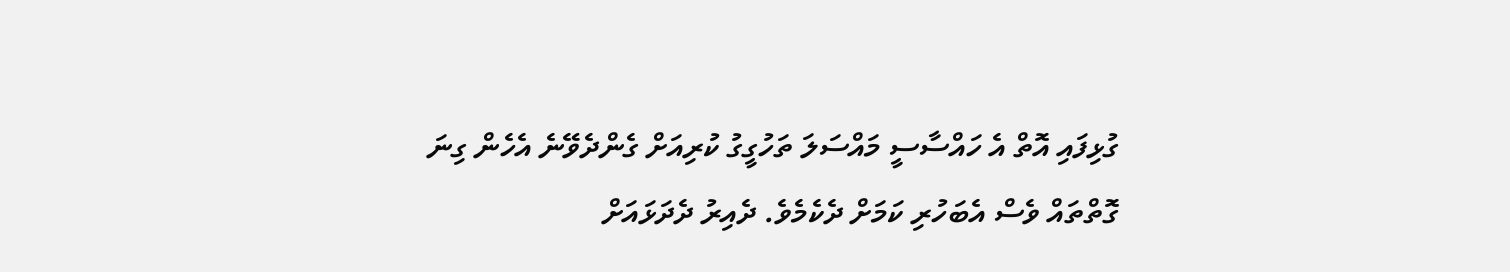ގުޅިފައި އޮތް އެ ހައްސާސީ މައްސަލަ ތަހުގީގު ކުރިއަށް ގެންދެވޭނެ އެހެން ގިނަ ގޮތްތައް ވެސް އެބަހުރި ކަމަށް ދެކެމެވެ. ދެއިރު ދެދަޅައަށް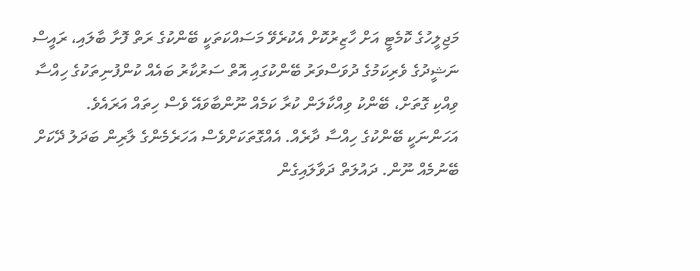މަޖިލީހުގެ ކޮމެޓީ އަށް ހާޒިރުކޮށް އެކުރެވޭ މަސައްކަތަކީ ބޭންކުގެ ރަތް ފޮށާ ބާލައި، ރައީސް ނަޝީދުގެ ވެރިކަމުގެ ދުވަސްވަރު ބޭންކުގައި އޮތް ސަރުކާރު ބައެއް ކުންފުނިތަކުގެ ހިއްސާ ވިއްކި ގޮތަށް، ބޭންކު ވިއްކާލަން ކުރާ ކަމެއް ނޫންބާވައޭ ވެސް ހިތައް އަރައެވެ.
އަހަންނަކީ ބޭންކުގެ ހިއްސާ ދާރެއް. އެއްގޮތަކަށްވެސް އަހަރެމެންގެ ލާރިން ބަދަލު ދޭކަށް ބޭނުމެއް ނޫން. ދައުލަތް ދަވާލައިގެން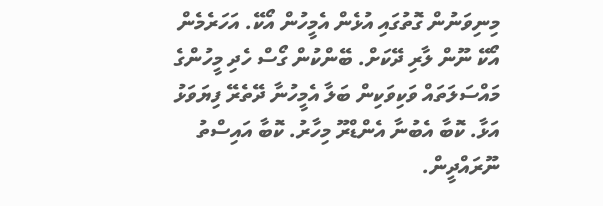މިނިވަނުން ގޮތުގައި އުޅެން އެމީހުން އޯކޭ. އަހަރެމެން އޯކޭ ނޫން ލާރި ދޭކަށް. ބޭންކުން ގޯސް ހެދި މީހުންގެ މައްސަލަތައް ވަކިވަކިން ބަލާ އެމީހުނާ ދޭތެރޭ ފިޔަވަޅު އަޅާ. ކޮބާ އެބުނާ އެންޑްރޫ މިހާރު. ކޮބާ އައިސްތު ނޫރައްދީން.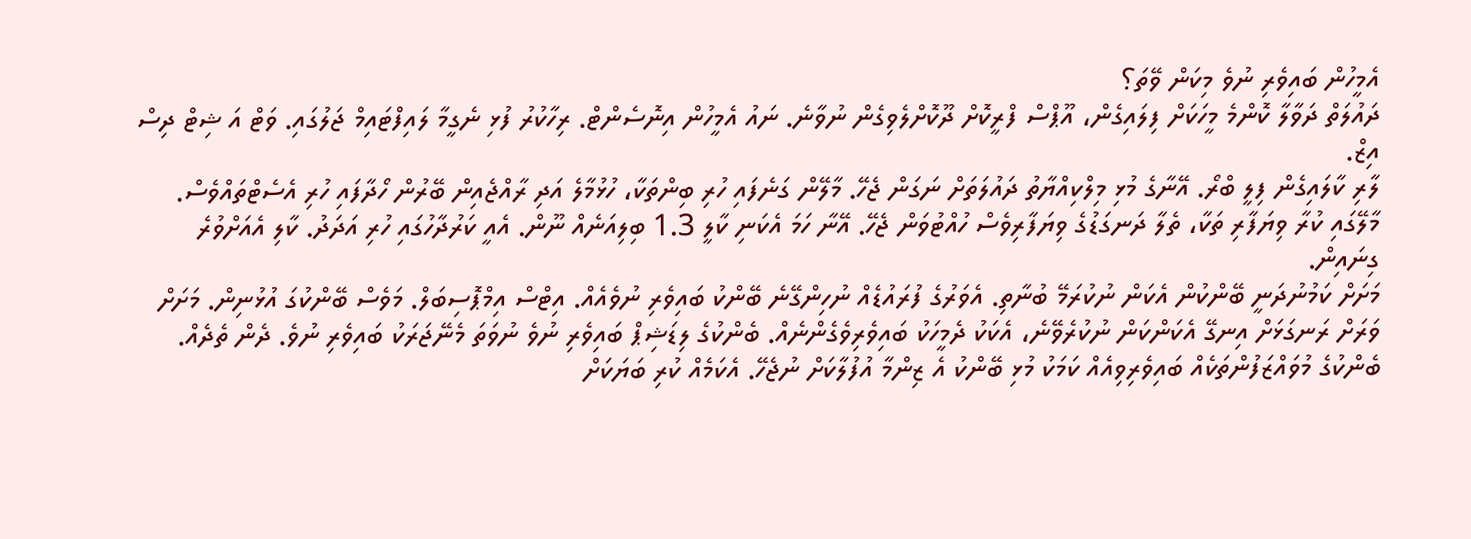އެމީހުން ބައިވެރި ނުވެ މިކަން ވޭތަ؟
ދައުލަތް ދަވާލާ ކޮންމެ މީހަކަށް ފިލައިގެން، އޫޕްސް ފްރީކޮށް ދޫކޮށްލެވިގެން ނުވާނެ. ނައު އެމީހުން އިނޮސެންޓް. ރިހާކުރު ފުޅި ނެގީމާ ލައިފްޓައިމް ޖަލުގައި. ވަޓް އަ ޝިޓް ދިސް އިޒް.
ލާރި ކާލައިގެން ފިލީ ބްރޯ. އޭނާގެ މުޅި މިލްކިއްޔާތު ދައުލަތަށް ނަގަން ޖެހޭ. މާލޭން ގަނެފައި ހުރި ބިންތަކާ، ހުޅުމާލެ އަދި ރާއްޖެއިން ބޭރުން ހޯދާފައި ހުރި އެސެޓްތައްވެސް. މާލޭގައި ކުރާ ވިޔަފާރި ތަކާ، ތެލާ ދަނގަޑުގެ ވިޔަފާރިވެސް ހުއްޓުވަން ޖެހޭ. އޭނާ ހަމަ އެކަނި ކާލީ 1.3 ބިލިއަނެއް ނޫން. އެއީ ކަރުދާހުގައި ހުރި އަދަދު. ކާލި އެއަށްވުރެ ގިނައިން.
މަށަށް ކަމުނުދަނީ ބޭންކުން އެކަން ނުކުރަމޭ ބުނާތި. އެވަރުގެ ފުރައުޑެއް ނުހިންގޭނެ ބޭންކު ބައިވެރި ނުވެއެއް. އިޓްސް އިމްޕޮސިބަލް. މަވެސް ބޭންކުގަ އުޅުނިން. މަށަށް ވަރަށް ރަނގަޅަށް އިނގޭ އެކަންކަން ނުކުރެވޭނެ، އެކަކު ދެމީހަކު ބައިވެރިވެގެންނެއް. ބެންކުގެ ލިޑަޝިޕް ބައިވެރި ނުވެ ނުވަތަ މެނޭޖަރަކު ބައިވެރި ނުވެ. ދެން ތެދެއް. ބެންކުގެ މުވައްޒަފުންތަކެއް ބައިވެރިވިއެއް ކަމަކު މުޅި ބޭންކު އެ ޒިންމާ އުފުލާކަށް ނުޖެހޭ. އެކަމެއް ކުރި ބަޔަކަށް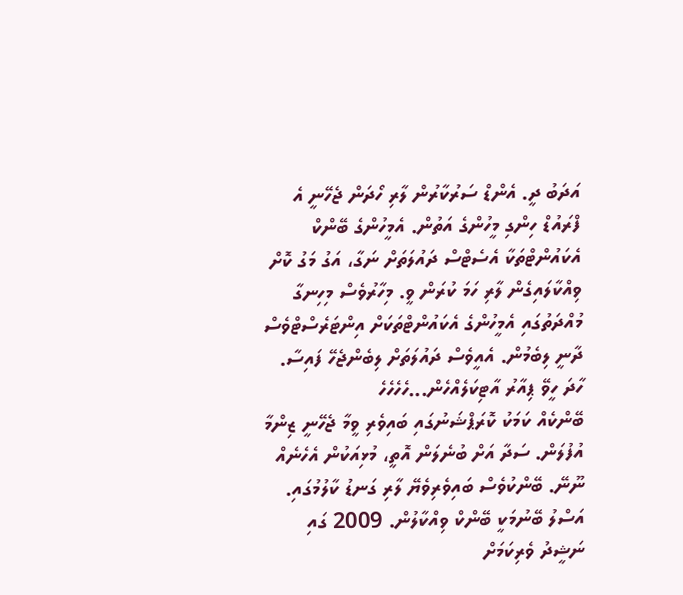އަދަބު ދީ. އެންޑް ސަރުކާރުން ލާރި ހޯދަން ޖެހޭނީ އެ ފްރައުޑް ހިންގި މީހުންގެ އަތުން. އެމީހުންގެ ބޭންކް އެކައުންޓްތަކާ އެސެޓްސް ދައުލަތަށް ނަގާ، އަގު މަގު ކޮށް ވިއްކާލައިގެން ލާރި ހަމަ ކުރަން ވީ. މިހާރުވެސް މިހިނގާ މުއްދަތުގައި އެމީހުންގެ އެކައުންޓްތަކަށް އިންޓަރެސްޓްވެސް ދާނީ ލިބެމުން. އެއީވެސް ދައުލަތަށް ލިބެންޖެހޭ ފައިސާ.
ހާދަ ހީވޭ ޕިއާރު އާޓިކަލެއްހެން...ހެހެހެހެ
ބޭންކެއް ކަމަކު ކޮރަޕްޝަނުގައި ބައިވެރި ވީމާ ޖެހޭނީ ޒިންމާ އުފުލަން. ސަދާ އަށް ބުނެލަން އޮތީ، މުޅިއަކުން އެހެނެއް ނޫނޭ. ބޭންކުވެސް ބައިވެރިވެޔޭ ލާރި ގަނޑު ކާލުމުގައި.
އަސްލު ބޭނުމަކީ ބޭންކް ވިއްކާލުން. 2009 ގައި ނަޝީދު ވެރިކަމަށް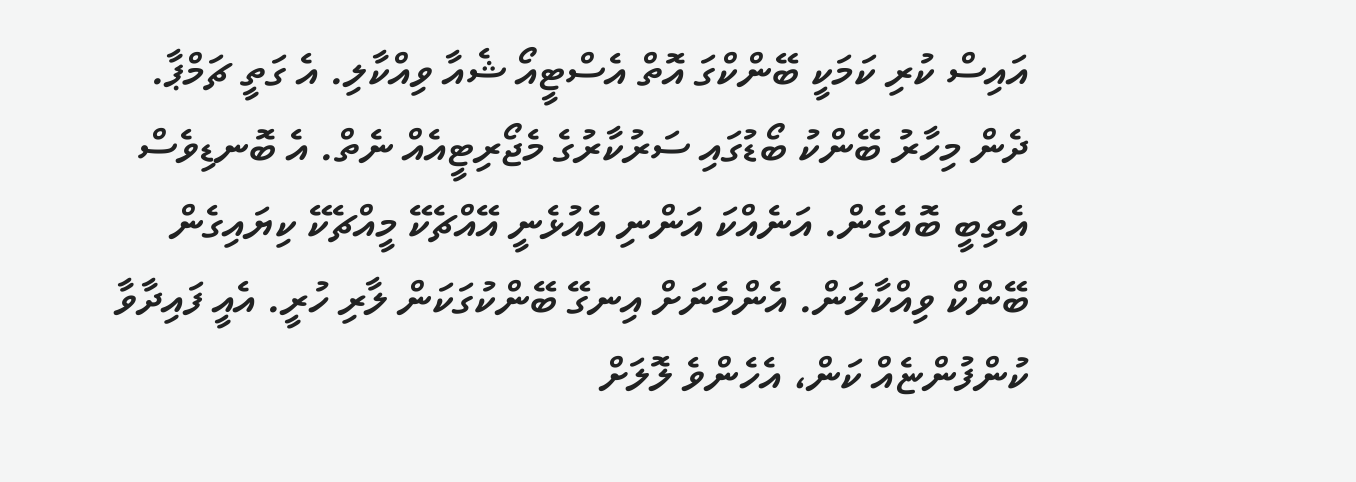އައިސް ކުރި ކަމަކީ ބޭންކްގަ އޮތް އެސްޓީއޯ ޝެއާ ވިއްކާލި. އެ ގަތީ ޗަމްޕާ. ދެން މިހާރު ބޭންކު ބޯޑުގައި ސަރުކާރުގެ މެޖޯރިޓީއެއް ނެތް. އެ ބޮނޑިވެސް އެތިބީ ބޮއެގެން. އަނެއްކަ އަންނި އެއުޅެނީ އޭއްޗެކޭ މީއްޗެކޭ ކިޔައިގެން ބޭންކް ވިއްކާލަން. އެންމެނަށް އިނގޭ ބޭންކުގަކަން ލާރި ހުރީ. އެއީ ފައިދާވާ ކުންފުންޏެއް ކަން، އެހެންވެ ލޮލަށް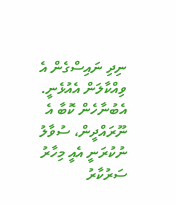ނިދި ނައިސްގެން އެ ވިއްކާލަން އެއުޅެނީ.
އެބުނާހެން ކޮބާ އެ ނޫރައްދީން، ސުވާލު ނުކުރަނީ އެއީ މިހާރު ސަރުކާރު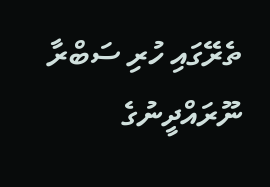ތެރޭގައި ހުރި ސަބްރާ ނޫރައްދީނުގެ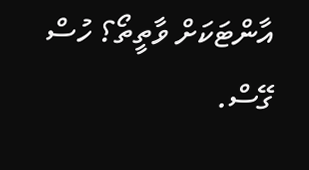އާންޓަކަށް ވާތީތޯ؟ ހުސް ގޭސް.